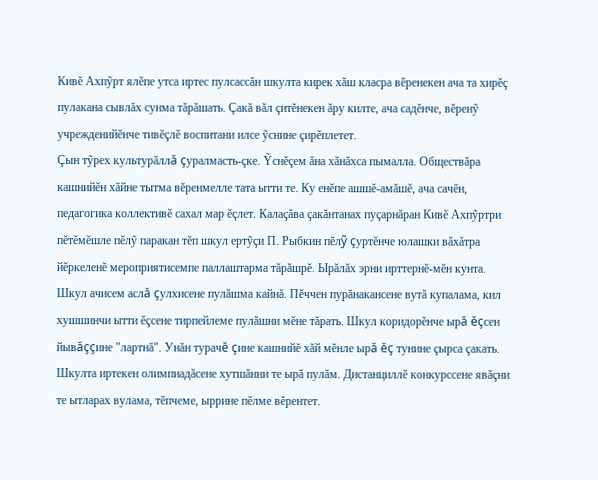Кивĕ Ахпỹрт ялĕпе утса иртес пулсассăн шкулта кирек хăш класра вĕренекен ача та хирĕç пулакана сывлăх сунма тăрăшать. Çакă вăл çитĕнекен ăру килте, ача садĕнче, вĕренỹ учрежденийĕнче тивĕçлĕ воспитани илсе ỹснине çирĕплетет.
Çын тỹрех культурăллă çуралмасть-çке. Ỹснĕçем ăна хăнăхса пымалла. Обществăра кашнийĕн хăйне тытма вĕренмелле тата ытти те. Ку енĕпе ашшĕ-амăшĕ, ача сачĕн, педагогика коллективĕ сахал мар ĕçлет. Калаçăва çакăнтанах пуçарнăран Кивĕ Ахпỹртри пĕтĕмĕшле пĕлỹ паракан тĕп шкул ертỹçи П. Рыбкин пĕлỹ çуртĕнче юлашки вăхăтра йĕркеленĕ мероприятисемпе паллаштарма тăрăшрĕ. Ырăлăх эрни ирттернĕ-мĕн кунта.
Шкул ачисем аслă çулхисене пулăшма кайнă. Пĕччен пурăнакансене вутă купалама, кил хушшинчи ытти ĕçсене тирпейлеме пулăшни мĕне тăрать. Шкул коридорĕнче ырă ĕçсен йывăççине "лартнă". Унăн турачĕ çине кашнийĕ хăй мĕнле ырă ĕç тунине çырса çакать.
Шкулта иртекен олимпиадăсене хутшăнни те ырă пулăм. Дистанциллĕ конкурссене явăçни те ытларах вулама, тĕпчеме, ыррине пĕлме вĕрентет.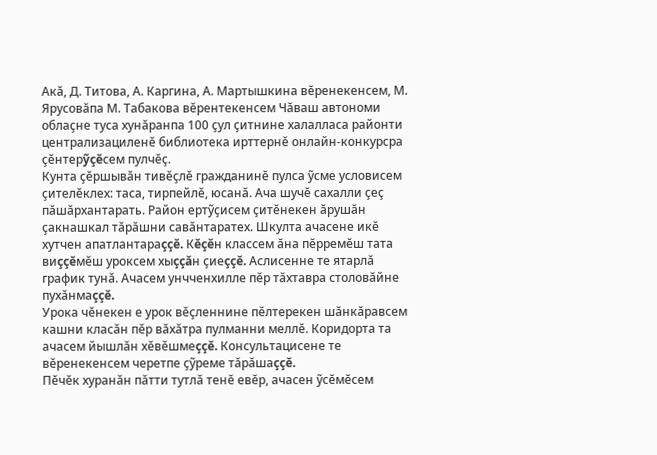Акă, Д. Титова, А. Каргина, А. Мартышкина вĕренекенсем, М. Ярусовăпа М. Табакова вĕрентекенсем Чăваш автономи облаçне туса хунăранпа 100 çул çитнине халалласа районти централизациленĕ библиотека ирттернĕ онлайн-конкурсра çĕнтерỹçĕсем пулчĕç.
Кунта çĕршывăн тивĕçлĕ гражданинĕ пулса ỹсме условисем çителĕклех: таса, тирпейлĕ, юсанă. Ача шучĕ сахалли çеç пăшăрхантарать. Район ертỹçисем çитĕнекен ăрушăн çакнашкал тăрăшни савăнтаратех. Шкулта ачасене икĕ хутчен апатлантараççĕ. Кĕçĕн классем ăна пĕрремĕш тата виççĕмĕш уроксем хыççăн çиеççĕ. Аслисенне те ятарлă график тунă. Ачасем унчченхилле пĕр тăхтавра столовăйне пухăнмаççĕ.
Урока чĕнекен е урок вĕçленнине пĕлтерекен шăнкăравсем кашни класăн пĕр вăхăтра пулманни меллĕ. Коридорта та ачасем йышлăн хĕвĕшмеççĕ. Консультацисене те вĕренекенсем черетпе çỹреме тăрăшаççĕ.
Пĕчĕк хуранăн пăтти тутлă тенĕ евĕр, ачасен ỹсĕмĕсем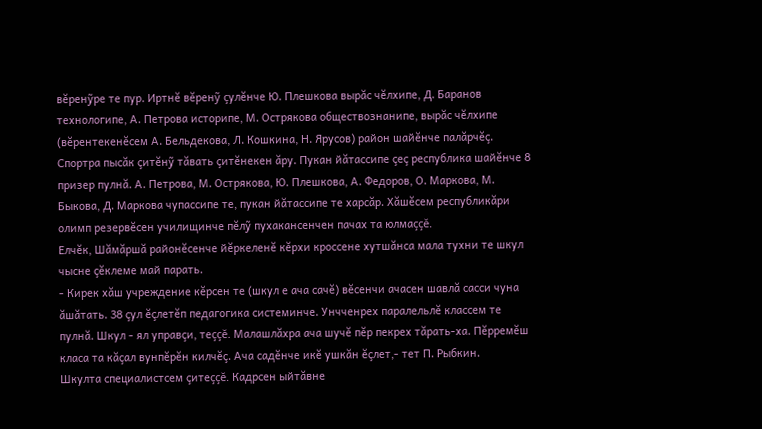вĕренỹре те пур. Иртнĕ вĕренỹ çулĕнче Ю. Плешкова вырăс чĕлхипе, Д. Баранов технологипе, А. Петрова историпе, М. Острякова обществознанипе, вырăс чĕлхипе (вĕрентекенĕсем А. Бельдекова, Л. Кошкина, Н. Ярусов) район шайĕнче палăрчĕç.
Спортра пысăк çитĕнỹ тăвать çитĕнекен ăру. Пукан йăтассипе çеç республика шайĕнче 8 призер пулнă. А. Петрова, М. Острякова, Ю. Плешкова, А. Федоров, О. Маркова, М. Быкова, Д. Маркова чупассипе те, пукан йăтассипе те харсăр. Хăшĕсем республикăри олимп резервĕсен училищинче пĕлỹ пухакансенчен пачах та юлмаççĕ.
Елчĕк, Шăмăршă районĕсенче йĕркеленĕ кĕрхи кроссене хутшăнса мала тухни те шкул чысне çĕклеме май парать.
- Кирек хăш учреждение кĕрсен те (шкул е ача сачĕ) вĕсенчи ачасен шавлă сасси чуна ăшăтать. 38 çул ĕçлетĕп педагогика системинче. Унчченрех паралельлĕ классем те пулнă. Шкул - ял управçи, теççĕ. Малашлăхра ача шучĕ пĕр пекрех тăрать-ха. Пĕрремĕш класа та кăçал вунпĕрĕн килчĕç. Ача садĕнче икĕ ушкăн ĕçлет,- тет П. Рыбкин.
Шкулта специалистсем çитеççĕ. Кадрсен ыйтăвне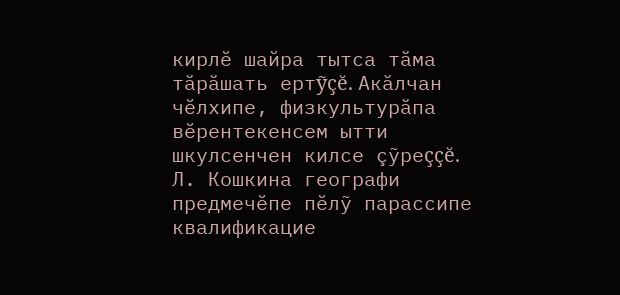кирлĕ шайра тытса тăма тăрăшать ертỹçĕ. Акăлчан чĕлхипе, физкультурăпа вĕрентекенсем ытти шкулсенчен килсе çỹреççĕ. Л. Кошкина географи предмечĕпе пĕлỹ парассипе квалификацие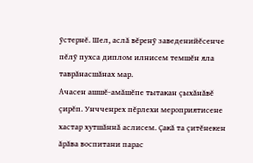ỹстернĕ. Шел, аслă вĕренỹ заведенийĕсенче пĕлỹ пухса диплом илнисем темшĕн яла таврăнасшăнах мар.
Ачасен ашшĕ-амăшĕпе тытакан çыхăнăвĕ çирĕп. Унчченрех пĕрлехи мероприятисене хастар хутшăннă аслисем. Çакă та çитĕнекен ăрăва воспитани парас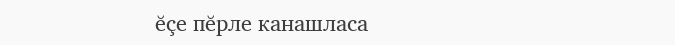ĕçе пĕрле канашласа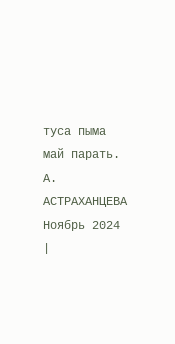туса пыма май парать.
А. АСТРАХАНЦЕВА
Ноябрь 2024 |